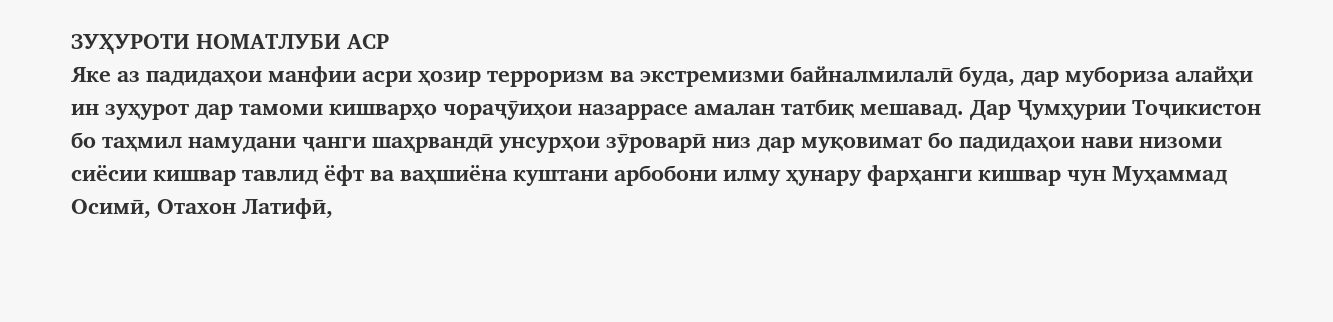ЗУҲУРОТИ НОМАТЛУБИ АСР
Яке аз падидаҳои манфии асри ҳозир терроризм ва экстремизми байналмилалӣ буда, дар мубориза алайҳи ин зуҳурот дар тамоми кишварҳо чораҷӯиҳои назаррасе амалан татбиқ мешавад. Дар Ҷумҳурии Тоҷикистон бо таҳмил намудани ҷанги шаҳрвандӣ унсурҳои зӯроварӣ низ дар муқовимат бо падидаҳои нави низоми сиёсии кишвар тавлид ёфт ва ваҳшиёна куштани арбобони илму ҳунару фарҳанги кишвар чун Муҳаммад Осимӣ, Отахон Латифӣ,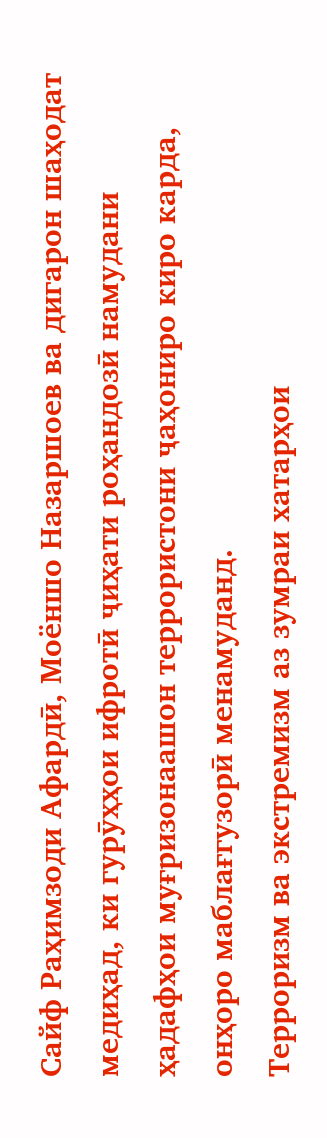Сайф Раҳимзоди Афардӣ, Моёншо Назаршоев ва дигарон шаҳодат медиҳад, ки гурӯҳҳои ифротӣ ҷиҳати роҳандозӣ намудани ҳадафҳои муғризонаашон террористони ҷаҳониро киро карда, онҳоро маблағгузорӣ менамуданд.
Терроризм ва экстремизм аз зумраи хатарҳои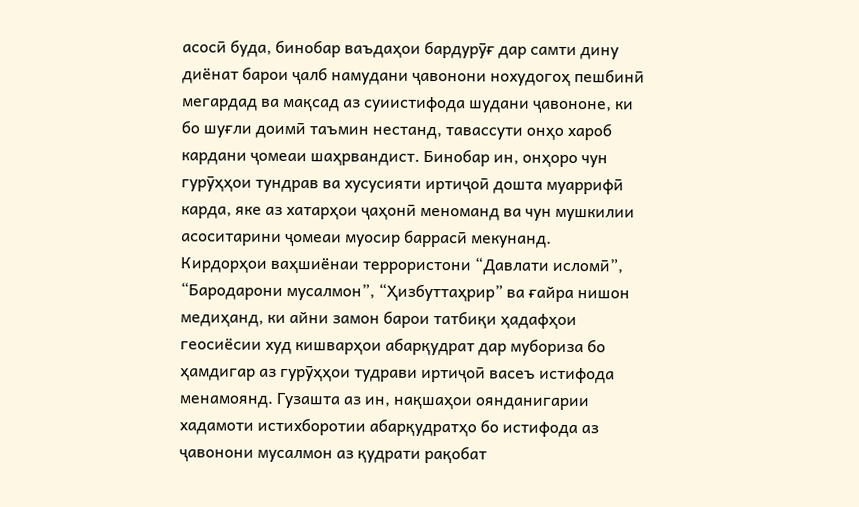асосӣ буда, бинобар ваъдаҳои бардурӯғ дар самти дину диёнат барои ҷалб намудани ҷавонони нохудогоҳ пешбинӣ мегардад ва мақсад аз суиистифода шудани ҷавононе, ки бо шуғли доимӣ таъмин нестанд, тавассути онҳо хароб кардани ҷомеаи шаҳрвандист. Бинобар ин, онҳоро чун гурӯҳҳои тундрав ва хусусияти иртиҷоӣ дошта муаррифӣ карда, яке аз хатарҳои ҷаҳонӣ меноманд ва чун мушкилии асоситарини ҷомеаи муосир баррасӣ мекунанд.
Кирдорҳои ваҳшиёнаи террористони “Давлати исломӣ”, “Бародарони мусалмон”, “Ҳизбуттаҳрир” ва ғайра нишон медиҳанд, ки айни замон барои татбиқи ҳадафҳои геосиёсии худ кишварҳои абарқудрат дар мубориза бо ҳамдигар аз гурӯҳҳои тудрави иртиҷоӣ васеъ истифода менамоянд. Гузашта аз ин, нақшаҳои оянданигарии хадамоти истихборотии абарқудратҳо бо истифода аз ҷавонони мусалмон аз қудрати рақобат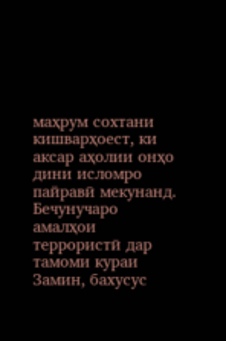маҳрум сохтани кишварҳоест, ки аксар аҳолии онҳо дини исломро пайравӣ мекунанд. Бечунучаро амалҳои террористӣ дар тамоми кураи Замин, бахусус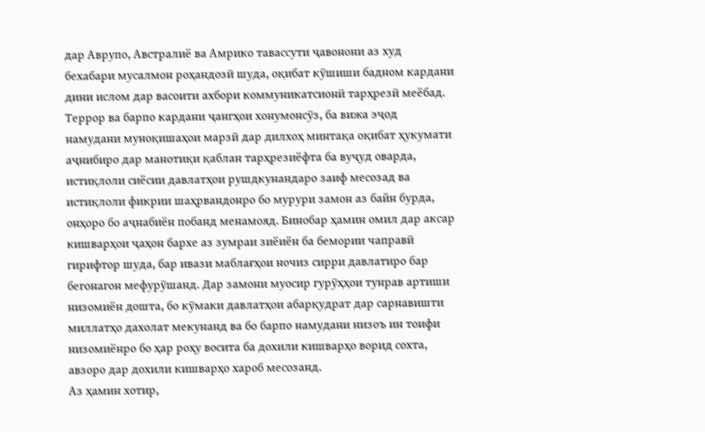дар Аврупо, Австралиё ва Амрико тавассути ҷавонони аз худ бехабари мусалмон роҳандозӣ шуда, оқибат кӯшиши бадном кардани дини ислом дар васоити ахбори коммуникатсионӣ тарҳрезӣ меёбад. Террор ва барпо кардани ҷангҳои хонумонсӯз, ба вижа эҷод намудани муноқишаҳои марзӣ дар дилхоҳ минтақа оқибат ҳукумати аҷнибиро дар манотиқи қаблан тарҳрезиёфта ба вуҷуд оварда, истиқлоли сиёсии давлатҳои рушдкунандаро заиф месозад ва истиқлоли фикрии шаҳрвандонро бо мурури замон аз байн бурда, онҳоро бо аҷнабиён побанд менамояд. Бинобар ҳамин омил дар аксар кишварҳои ҷаҳон бархе аз зумраи зиёиён ба бемории чаправӣ гирифтор шуда, бар ивази маблағҳои ночиз сирри давлатиро бар бегонагон мефурӯшанд. Дар замони муосир гурӯҳҳои тунрав артиши низомиён дошта, бо кӯмаки давлатҳои абарқудрат дар сарнавишти миллатҳо дахолат мекунанд ва бо барпо намудани низоъ ин тоифи низомиёнро бо ҳар роҳу восита ба дохили кишварҳо ворид сохта, авзоро дар дохили кишварҳо хароб месозанд.
Аз ҳамин хотир,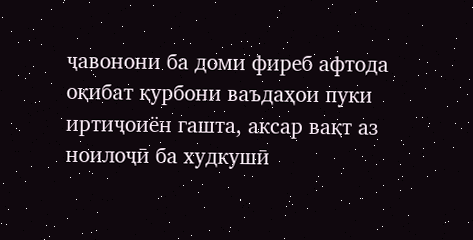ҷавонони ба доми фиреб афтода оқибат қурбони ваъдаҳои пуки иртиҷоиён гашта, аксар вақт аз ноилоҷӣ ба худкушӣ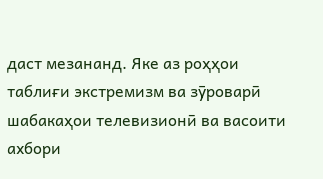даст мезананд. Яке аз роҳҳои таблиғи экстремизм ва зӯроварӣ шабакаҳои телевизионӣ ва васоити ахбори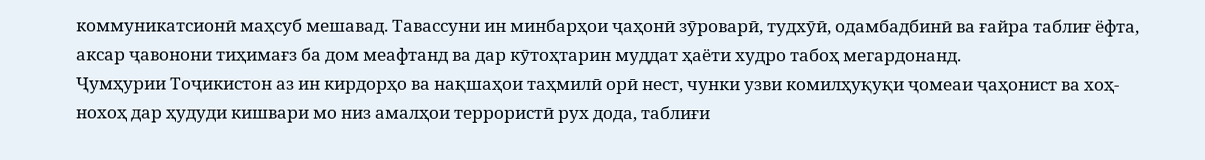коммуникатсионӣ маҳсуб мешавад. Тавассуни ин минбарҳои ҷаҳонӣ зӯроварӣ, тудхӯӣ, одамбадбинӣ ва ғайра таблиғ ёфта, аксар ҷавонони тиҳимағз ба дом меафтанд ва дар кӯтоҳтарин муддат ҳаёти худро табоҳ мегардонанд.
Ҷумҳурии Тоҷикистон аз ин кирдорҳо ва нақшаҳои таҳмилӣ орӣ нест, чунки узви комилҳуқуқи ҷомеаи ҷаҳонист ва хоҳ-нохоҳ дар ҳудуди кишвари мо низ амалҳои террористӣ рух дода, таблиғи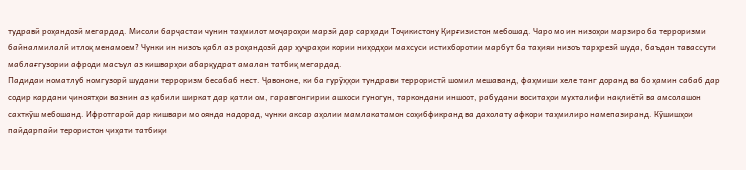тудравӣ роҳандозӣ мегардад. Мисоли барҷастаи чунин таҳмилот моҷароҳои марзӣ дар сарҳади Тоҷикистону Қирғизистон мебошад. Чаро мо ин низоҳои марзиро ба терроризми байналмилалӣ итлоқ менамоем? Чунки ин низоъ қабл аз роҳандозӣ дар ҳуҷраҳои кории ниҳодҳои махсуси истихборотии марбут ба таҳияи низоъ тарҳрезӣ шуда, баъдан тавассути маблағгузории афроди масъул аз кишварҳои абарқудрат амалан татбиқ мегардад.
Падидаи номатлуб номгузорӣ шудани терроризм бесабаб нест. Ҷавононе, ки ба гурӯҳҳои тундрави террористӣ шомил мешаванд, фаҳмиши хеле танг доранд ва бо ҳамин сабаб дар содир кардани ҷиноятҳои вазнин аз қабили ширкат дар қатли ом, гаравгонгирии ашхоси гуногун, таркондани иншоот, рабудани воситаҳои мухталифи нақлиётӣ ва амсолашон сахткӯш мебошанд. Ифротгароӣ дар кишвари мо оянда надорад, чунки аксар аҳолии мамлакатамон соҳибфикранд ва дахолату афкори таҳмилиро намепазиранд. Кӯшишҳои пайдарпайи терористон ҷиҳати татбиқи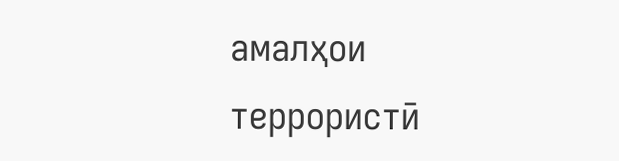амалҳои террористӣ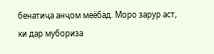бенатиҷа анҷом меёбад. Моро зарур аст, ки дар мубориза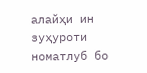алайҳи ин зуҳуроти номатлуб бо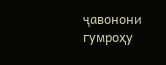ҷавонони гумроҳу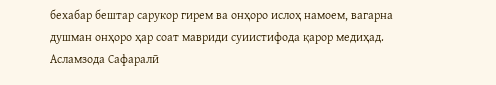бехабар бештар сарукор гирем ва онҳоро ислоҳ намоем, вагарна душман онҳоро ҳар соат мавриди суиистифода қарор медиҳад.
Асламзода Сафаралӣ